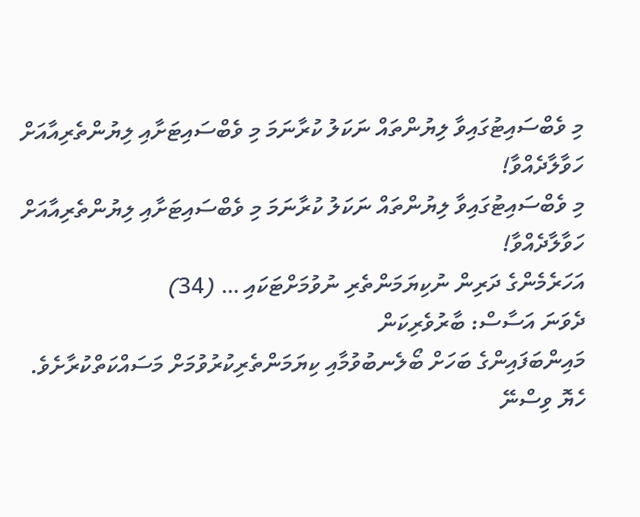މި ވެބްސައިޓުގައިވާ ލިޔުންތައް ނަކަލު ކުރާނަމަ މި ވެބްސައިޓަށާއި ލިޔުންތެރިއާއަށް ހަވާލާދެއްވާ!
މި ވެބްސައިޓުގައިވާ ލިޔުންތައް ނަކަލު ކުރާނަމަ މި ވެބްސައިޓަށާއި ލިޔުންތެރިއާއަށް ހަވާލާދެއްވާ!
އަހަރެމެންގެ ދަރިން ނުކިޔަމަންތެރި ނުވުމަށްޓަކައި … (34)
ދެވަނަ އަސާސް: ބާރުވެރިކަން
މައިންބަފައިންގެ ބަހަށް ބޯލެނބުވުމާއި ކިޔަމަންތެރިކުރުވުމަށް މަސައްކަތްކުރާށެވެ.
ހެޔޮ ވިސްނޭ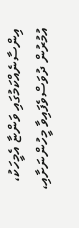އިންސާނެއްކަމުގައި ވަންޏާ އެމީހަކު، އުމުރުން ދުވަސްވެފައިވާ މީހުންނަށާއި،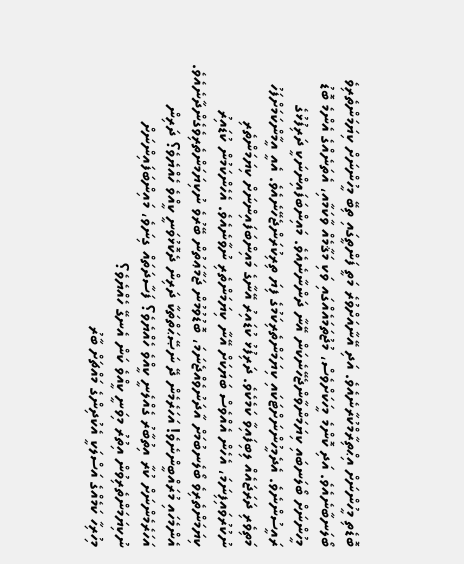ބޮޑެތި މީހުންނަށް އިޙްތިރާމްކުރާނެއެވެ. އަދި އޭނާއަށްވުރެ މަތީ ފަންތީގައި ތިބޭ މީހުންނަށް ކިޔަމަންތެރިވެ ބޯލަނބާނެއެވެ. އަދި ކޮންމެ މީހަކަށްވެސް، މުޖުތަމައެއްގައި ވަކި މަޤާމެއް ވާކަމާއި، އެތަނެއްގެ އެންމެ ބޮޑު މީހުންނަށް ބޯލަނބައި ކިޔަމަންވާންޖެހޭނެކަން އޭނާ ދަންނާނެއެވެ. މައިންބަފައިންނަކީ ދަރިފުޅުގެ ރައީސުންނެވެ. އެދެމީހުންނަށްޓަކައި ކިޔަމަންތެރިކަމުގެ ފިޔަ ތިރިކުރަންޖެހޭނެއެވެ. އެއީ އީމާންކަމަށްފަހު މަތިވެރި ދަރަޖައެއް ލިބިފައިވާ ކަމެކެވެ. ދަރިފުޅު ކުޑައިރު އޭނާގެ މައިންބަފައިންނަށް ކިޔަމަންތެރި ނުކުރުވައިފިނަމަ، އެހެން އެއްވެސް ބަޔަކަށް އޭނާ ކިޔަމަންތެރި ނުވާނެއެވެ. އެހެންކަމުން ކުޑައިރު ކިޔަމަންތެރިވެ ބޯލެނބުމަށް އާދަނުވެއްޖެނަމަ، ބޮޑުވުމުން ޖަމާޢަތުން ބޭރުވެ ނުކިޔަމަންތެރިވެގެންދާނެއެވެ.
އެންމެހައި މުރައްބީންނެވެ! އަހަރެމެން ދޭ ނަޞޭޙަތްތަކާ ދަރިން ދެކޮޅުވަނީ ކީއްވެ ހެއްޔެވެ؟ ދަރިން އަހަރެމެންނަށް ކުރާ އިތުބާރު ގެއްލެނީ ކީއްވެ ހެއްޔެވެ؟ ފަސާދަތައް ގިނަވެ، މައިންބަފައިންނަށް ނުކިޔަމަންތެރިވުން އިތުރު މިވަނީ ކީއްވެ ކަން އެނގޭ ހެއްޔެވެ؟
މިހުރިހާ ކަމެއްގެ އަސްލަކީ އެކުދިންގެ މައްޗަށް ބާރު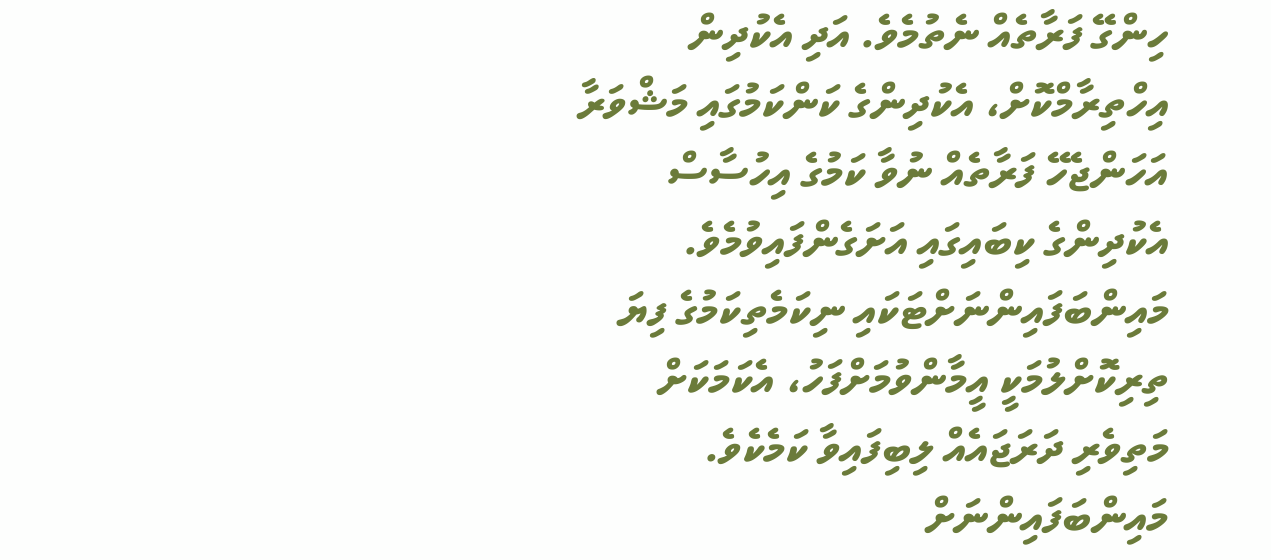ހިންގޭ ފަރާތެއް ނެތުމެވެ. އަދި އެކުދިން އިހްތިރާމްކޮށް، އެކުދިންގެ ކަންކަމުގައި މަޝްވަރާ އަހަންޖެހޭ ފަރާތެއް ނުވާ ކަމުގެ އިހުސާސް އެކުދިންގެ ކިބައިގައި އަށަގެންފައިވުމެވެ. މައިންބަފައިންނަށްޓަކައި ނިކަމެތިކަމުގެ ފިޔަ ތިރިކޮށްލުމަކީ އީމާންވުމަށްފަހު، އެކަމަކަށް މަތިވެރި ދަރަޖައެއް ލިބިފައިވާ ކަމެކެވެ. މައިންބަފައިންނަށް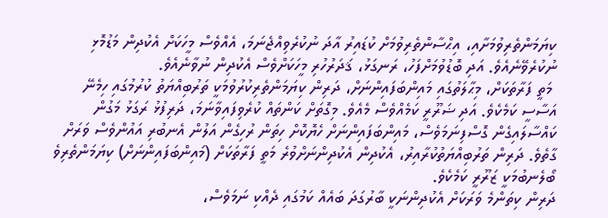ކިޔަމަންތެރިވުމަށާއި، އިޙްސާންތެރިވުމަށް ކުޑައިރު އާދަ ނުކުރެވިއްޖެނަމަ، އެއްވެސް މީހަކަށް އެކުދިން މަޑުމޮޅި ނުކުރެވޭނެއެވެ. އަދި ބޮޑުވުމަށްފަހު، ރަނގަޅު، ޤަދަރުހުރި މީހަކަށްވެސް އެކުދިން ނުވާނެއެވެ.
 މަތީ ފަރާތަކަށް، މިޙާލަތުގައި މައިންބަފައިންނަށް، ދަރިން ކިޔަމަންތެރިކުރުވުމަކީ ތަރުބިއްޔަތު ކުރުމުގައި ހިމެނޭ އަސާސީ ކަމެކެވެ. އަދި ޟަރޫރީ ކަމެއްވެސް މެއެވެ. މިގޮތަށް ކަންތައް ކުރެވިފައިވާނަމަ، ދަރިފުޅު ރަގަޅު މަގުން ކައްސާލައިގެން ގޮސްފިނަމަވެސް، މައިންބަފައިންނަށް ހެޔޮކޮށް ހިތަން ރުހިގެން އަލުން އެނބުރި އައުންވެސް ވަރަށް ގާތެވެ. ދަރިން ތަރުބިއްޔަތުކުރާއިރު، އެކުދިން އެކުދިންނަށްވުރެ މަތީ ފަރާތަކަށް (މައިންބަފައިންނަށް) ކިޔަމަންތެރިވެ ބޯލެނބުމަކީ ޒަރޫރީ ކަމެކެވެ.
ދަރިން ކިތަންމެ ވަރަކަށް އެކުދިންނަކީ ބާރުގަދަ ބައެއް ކަމުގައި ދެއްކި ނަމަވެސް،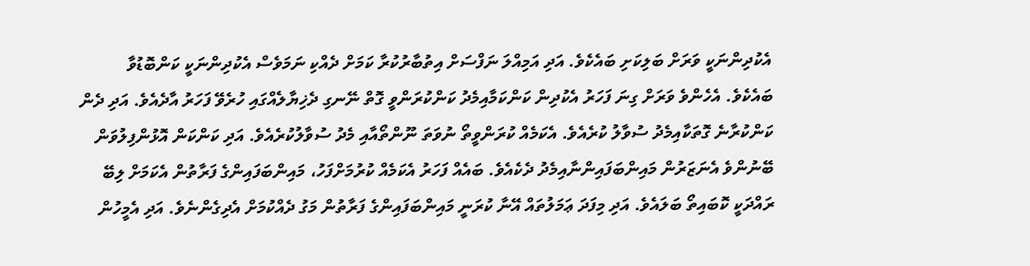އެކުދިންނަކީ ވަރަށް ބަލިކަށި ބައެކެވެ. އަދި އަމިއްލަ ނަފްސަށް އިތުބާރުކުރާ ކަމަށް ދެއްކި ނަމަވެސް އެކުދިންނަކީ ކަންބޮޑުވާ ބައެކެވެ. އެހެންވެ ވަރަށް ގިނަ ފަހަރު އެކުދިން ކަންކަމާއިމެދު ކަންކުރަންވީ ގޮތް ނޭނގި ދެޚިޔާލެއްގައި ހުރެވޭ ފަހަރު އާދެއެވެ. އަދި ދެން ކަންކުރާނެ ގޮތަކާއިމެދު ސުވާލު ކުރެއެވެ. އެކަމެއް ކުރަންވީތޯ ނުވަތަ ނޫންތޯއާއި މެދު ސުވާލުކުރެއެވެ. އަދި ކަންކަން އޮޅުންފިލުވަން ބޭނުންވެ އެނަޒަރުން މައިންބަފައިންނާއިމެދު ދެކެއެވެ. ބައެއް ފަހަރު އެކަމެއް ކުރުމަށްފަހު، މައިންބަފައިންގެ ފަރާތުން އެކަމަށް ލިބޭ ރައްދަކީ ކޮބައިތޯ ބަލައެވެ. އަދި މިފަދަ ޢަމަލުތައް އޭނާ ކުރަނީ މައިންބަފައިންގެ ފަރާތުން މަގު ދެއްކުމަށް އެދިގެންނެވެ. އަދި އެމީހުން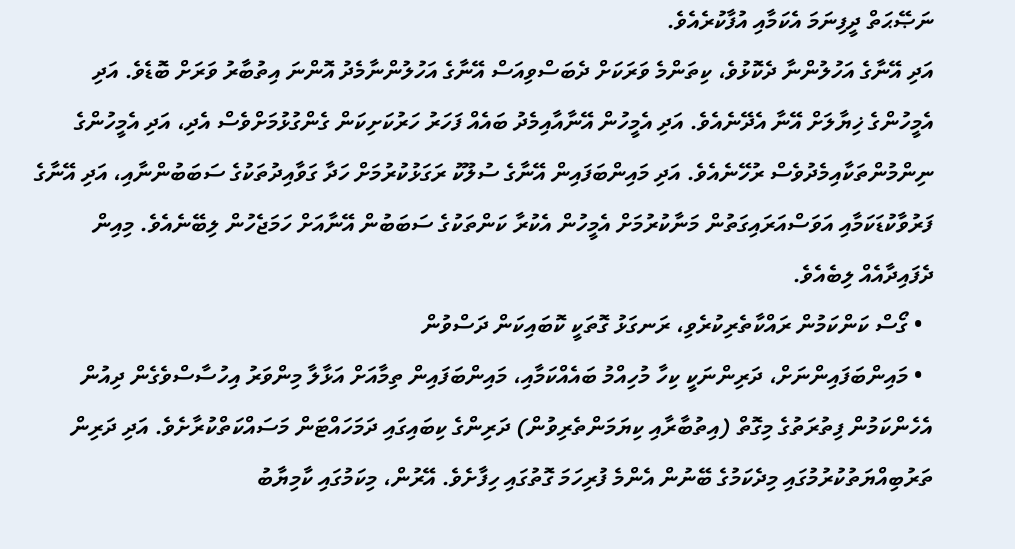ނަޞޭޙަތް ދީފިނަމަ އެކަމާއި އުފާކުރެއެވެ.
އަދި އޭނާގެ އަހުލުންނާ ދެކޮޅުވެ، ކިތަންމެ ވަރަކަށް ދެބަސްވިއަސް އޭނާގެ އަހުލުންނާމެދު އޮންނަ އިތުބާރު ވަރަށް ބޮޑެވެ. އަދި އެމީހުންގެ ޚިޔާލަށް އޭނާ އެދޭނެއެވެ. އަދި އެމީހުން އޭނާއާއިމެދު ބައެއް ފަހަރު ހަރުކަށިކަން ގެންގުޅުމަށްވެސް އެދި، އަދި އެމީހުންގެ ނިންމުންތަކާއިމެދުވެސް ރުހޭނެއެވެ. އަދި މައިންބަފައިން އޭނާގެ ސުލޫކު ރަގަޅުކުރުމަށް ހަދާ ގަވާއިދުތަކުގެ ސަބަބުންނާއި، އަދި އޭނާގެ ފަރުވާކުޑަކަމާއި އަވަސްއަރައިގަތުން މަނާކުރުމަށް އެމީހުން އެކުރާ ކަންތަކުގެ ސަބަބުން އޭނާއަށް ހަމަޖެހުން ލިބޭނެއެވެ. މިއިން ދެފައިދާއެއް ލިބެއެވެ.
  • ގޯސް ކަންކަމުން ރައްކާތެރިކުރެވި، ރަނގަޅު ގޮތަކީ ކޮބައިކަން ދަސްވުން
  • މައިންބަފައިންނަށް، ދަރިންނަކީ ކިހާ މުހިއްމު ބައެއްކަމާއި، މައިންބަފައިން ތިމާއަށް އަޅާލާ މިންވަރު އިހުސާސްވެގެން ދިއުން
އެހެންކަމުން ފިތުރަތުގެ މިގޮތް (އިތުބާރާއި ކިޔަމަންތެރިވުން) ދަރިންގެ ކިބައިގައި ދަމަހައްޓަން މަސައްކަތްކުރާށެވެ. އަދި ދަރިން ތަރުބިއްޔަތުކުރުމުގައި މިދެކަމުގެ ބޭނުން އެންމެ ފުރިހަމަ ގޮތުގައި ހިފާށެވެ. އޭރުން، މިކަމުގައި ކާމިޔާބު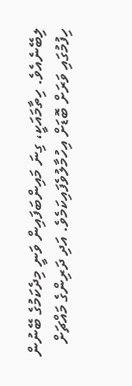ލިބޭނެއެވެ. ހިތާމައަކީ، ގިނަ މައިންބަފައިން ވަނީ މިދެކަމުގެ ބޭނުން ހިފުމުގައި ވަރަށް ބޮޑަށް އިހުމާލުވެފައިކަމެވެ. އަދި ދަރިންގެ މައްޗަށް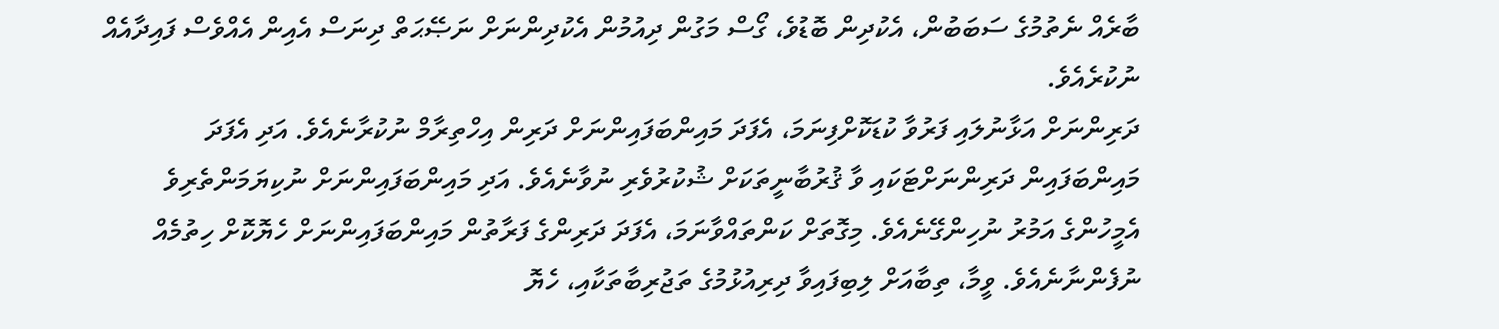ބާރެއް ނެތުމުގެ ސަބަބުން، އެކުދިން ބޮޑުވެ، ގޯސް މަގުން ދިއުމުން އެކުދިންނަށް ނަޞޭޙަތް ދިނަސް އެއިން އެއްވެސް ފައިދާއެއް ނުކުރެއެވެ.
ދަރިންނަށް އަޅާނުލައި ފަރުވާ ކުޑަކޮށްފިނަމަ، އެފަދަ މައިންބަފައިންނަށް ދަރިން އިހްތިރާމް ނުކުރާނެއެވެ. އަދި އެފަދަ މައިންބަފައިން ދަރިންނަށްޓަކައި ވާ ޤުރުބާނީތަކަށް ޝުކުރުވެރި ނުވާނެއެވެ. އަދި މައިންބަފައިންނަށް ނުކިޔަމަންތެރިވެ އެމީހުންގެ އަމުރު ނުހިންގޭނެއެވެ. މިގޮތަށް ކަންތައްވާނަމަ، އެފަދަ ދަރިންގެ ފަރާތުން މައިންބަފައިންނަށް ހެޔޮކޮށް ހިތުމެއް ނުފެންނާނެއެވެ. ވީމާ، ތިބާއަށް ލިބިފައިވާ ދިރިއުޅުމުގެ ތަޖުރިބާތަކާއި، ހެޔޮ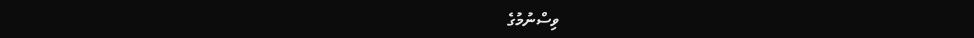ވިސްނުމުގެ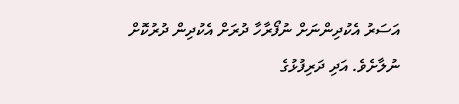އަސަރު އެކުދިންނަށް ނުފޯރާހާ ދުރަށް އެކުދިން ދުރުކޮށް ނުލާށެވެ. އަދި ދަރިފުޅުގެ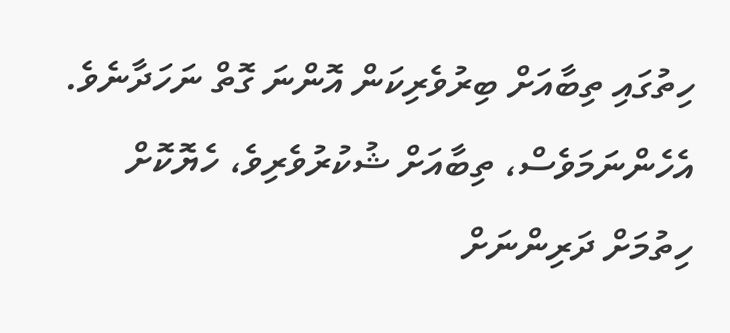ހިތުގައި ތިބާއަށް ބިރުވެރިކަން އޮންނަ ގޮތް ނަހަދާނެވެ. އެހެންނަމަވެސް، ތިބާއަށް ޝުކުރުވެރިވެ، ހެޔޮކޮށް ހިތުމަށް ދަރިންނަށް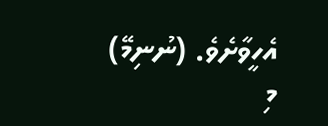އެހީވާށެވެ. (ނުނިމޭ)
މި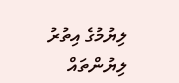ލިޔުމުގެ އިތުރު ލިޔުންތައް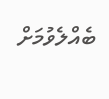ބެއްލެވުމަށް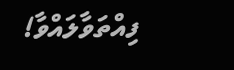ފިއްތަވާލައްވާ!